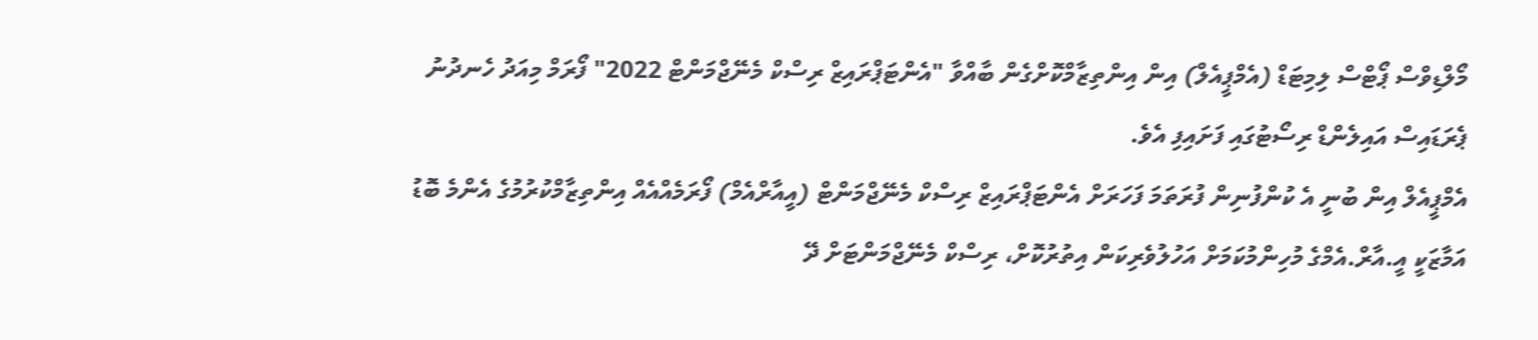މޯލްޑިވްސް ޕޯޓްސް ލިމިޓަޑް (އެމްޕީއެލް) އިން އިންތިޒާމްކޮށްގެން ބާއްވާ "އެންޓަޕްރައިޒް ރިސްކް މެނޭޖްމަންޓް 2022" ފޯރަމް މިއަދު ހެނދުނު ޕެރަޑައިސް އައިލެންޑް ރިސޯޓުގައި ފަށައިފި އެވެ.
އެމްޕީއެލް އިން ބުނީ އެ ކުންފުނިން ފުރަތަމަ ފަހަރަށް އެންޓަޕްރައިޒް ރިސްކް މެނޭޖްމަންޓް (އީއާރްއެމް) ފޯރަމެއްއެއް އިންތިޒާމްކުރުމުގެ އެންމެ ބޮޑު އަމާޒަކީ އީ.އާރް.އެމްގެ މުހިންމުކަމަށް އަހުލުވެރިކަން އިތުރުކޮށް، ރިސްކް މެނޭޖްމަންޓަށް ދޭ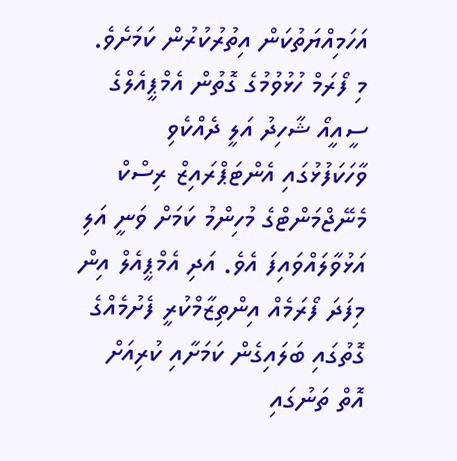އަހަމިއްޔަތުކަން އިތުރުކުރުން ކަމަށެވެ.
މި ފޯރަމް ހުޅުވުމުގެ ގޮތުން އެމްޕީއެލްގެ ސީއީއޯ ޝާހިދު އަލީ ދެއްކެވި ވާހަކަފުޅުގައި އެންޓަޕްރައިޒް ރިސްކް މެނޭޖްމަންޓްގެ މުހިންމު ކަމަށް ވަނީ އަލި އަޅުވާލައްވައިފަ އެވެ. އަދި އެމްޕީއެލް އިން މިފަދަ ފޯރަމެއް އިންތިޒާމްކުރީ ފެށުމެއްގެ ގޮތުގައި ބަލައިގެން ކަމަށާއި ކުރިއަށް އޮތް ތަނުގައި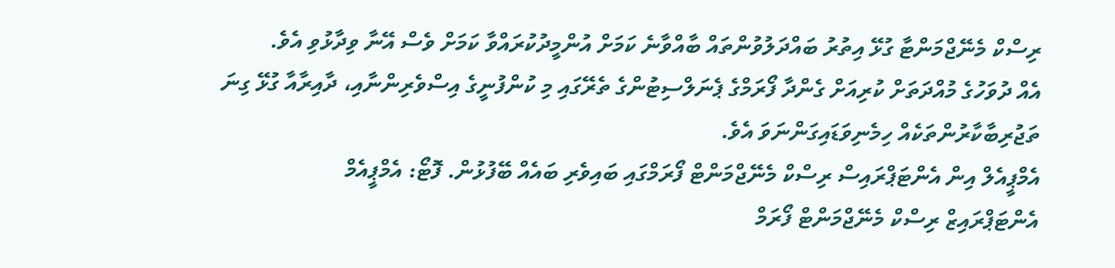ރިސްކް މެނޭޖްމަންޓާ ގުޅޭ އިތުރު ބައްދަލުވުންތައް ބާއްވާނެ ކަމަށް އުންމީދުކުރައްވާ ކަމަށް ވެސް އޭނާ ވިދާޅުވި އެވެ.
އެއް ދުވަހުގެ މުއްދަތަށް ކުރިއަށް ގެންދާ ފޯރަމްގެ ޕެނަލްސިޓުންގެ ތެރޭގައި މި ކުންފުނީގެ އިސްވެރިންނާއި، ދާއިރާއާ ގުޅޭ ގިނަ ތަޖުރިބާކާރުންތަކެއް ހިމެނިވަޑައިގަންނަވަ އެވެ.
އެމްޕީއެލް އިން އެންޓަޕްރައިސް ރިސްކް މެނޭޖްމަންޓް ފޯރަމްގައި ބައިވެރި ބައެއް ބޭފުޅުން. ފޮޓޯ: އެމްޕީއެމް
އެންޓަޕްރައިޒް ރިސްކް މެނޭޖްމަންޓް ފޯރަމް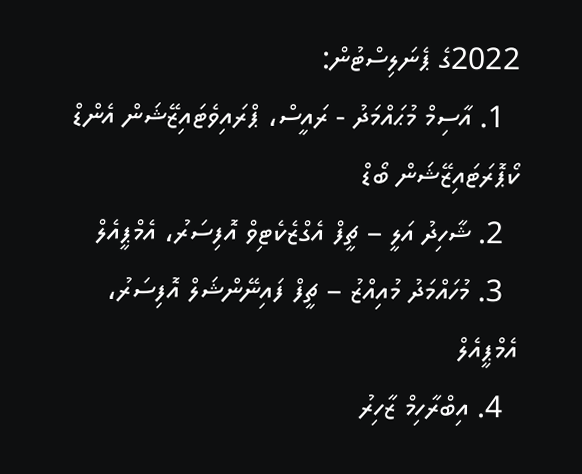2022ގެ ޕެނަލިސްޓުން:
  1. އާސިމް މުޙައްމަދު - ރައީސް، ޕްރައިވެޓައިޒޭޝަން އެންޑް ކޯޕޮރަޓައިޒޭޝަން ބޯޑް
  2. ޝާހިދު އަލީ – ޗީފް އެގްޒެކެޓިވް އޮފިސަރު، އެމްޕީއެލް
  3. މުހައްމަދު މުއިއްޒު – ޗީފް ފައިނޭންޝަލް އޮފިސަރު، އެމްޕީއެލް
  4. އިބްރާހިމް ޒާހިރު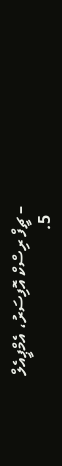– ޗީފް ރިސްކް އޮފިސަރު، އެމްޕީއެލް
  5.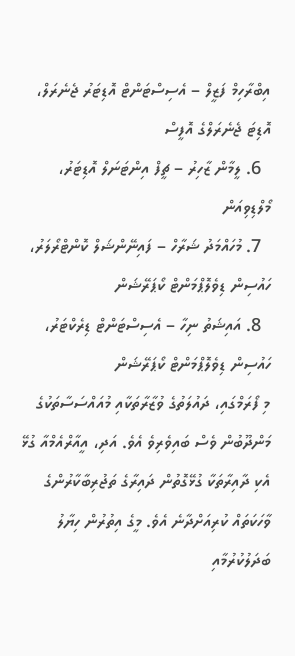އިބްރާހިމް ފަޒީލް – އެސިސްޓަންޓް އޮޑިޓަރު ޖެނެރަލް، އޮޑިޓަ ޖެނެރަލްގެ އޮފީސް
  6. ލީމާން ޒާހިރު – ޗީފް އިންޓަނަލް އޮޑިޓަރު، މޯލްޑިވިއަން
  7. މުހައްމަދު ޝަރާހް – ފައިނޭންޝަލް ކޮންޓްރޯލަރު، ހައުސިން ޑިވެލޮޕްމަންޓް ކޯޕަރޭޝަން
  8. އައިޝަތު ނިހާ – އެސިސްޓަންޓް ޑިރެކްޓަރު، ހައުސިން ޑިވެލޮޕްމަންޓް ކޯޕަރޭޝަން
މި ފޯރަމްގައި، ދައުލަތުގެ ވުޒާރާތަކާއި މުއައްސަސާތަކުގެ މަންދޫބުން ވެސް ބައިވެރިވެ އެވެ. އަދި، އީއާރްއެމްއާ ގުޅޭ އެކި ދާއިރާތަކާ ގުޅޭގޮތުން ދައިރާގެ ތަޖުރިބާކާރުންގެ ވާހަކަތައް ކުރިއަށްދާނެ އެވެ. މީގެ އިތުރުން ހިޔާލު ބަދަލުކުރުމާއި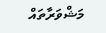މަޝްވަރާތައް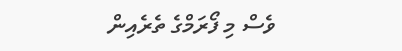ވެސް މި ފޯރަމްގެ ތެރެއިން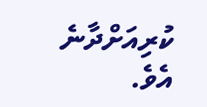ކުރިއަށްދާނެ އެވެ.